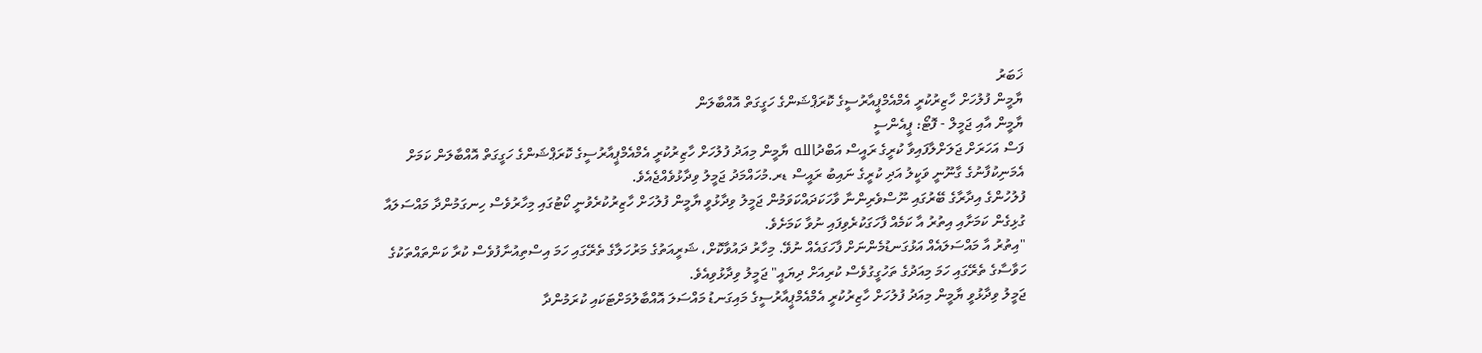ޚަބަރު
ޔާމީން ފުލުހަށް ހާޒިރުކުރީ އެމްއެމްޕީއާރުސީގެ ކޮރަޕްޝަންގެ ހަގީގަތް އޮއްބާލަން
ޔާމީން އާއި ޖަމީލް - ފޮޓޯ: ޕީއެންސީ
ފަސް އަހަރަށް ޖަލަށްލާފައިވާ ކުރީގެ ރައީސް އަބްދުالله ޔާމީން މިއަދު ފުލުހަށް ހާޒިރުކުރީ އެމްއެމްޕީއާރުސީގެ ކޮރަޕްޝަންގެ ހަގީގަތް އޮއްބާލަން ކަމަށް އެމަނިކުފާނުގެ ގާނޫނީ ވަކީލު އަދި ކުރީގެ ނައިބު ރައީސް ޑރ.މުހައްމަދު ޖަމީލު ވިދާޅުވެއްޖެއެވެ.
ފުލުހުންގެ އިދާރާގެ ބޭރުގައި ނޫސްވެރިންނާ ވާހަކަދައްކަވަމުން ޖަމީލު ވިދާޅުވީ ޔާމީން ފުލުހަށް ހާޒިރުކުރެވުނީ ކޯޓުގައި މިހާރުވެސް ހިނގަމުންދާ މައްސަލައާ ގުޅިގެން ކަމަށާއި އިތުރު އާ ކަމެއް ފާހަގަކުރެވިފައި ނުވާ ކަމަށެވެ.
"އިތުރު އާ މައްސަލައެއް އަޅުގަނޑުމެންނަށް ފާހަގައެއް ނުވޭ. މިހާރު ދައުވާކޮށް، ޝަރީއަތުގެ މަރުހަލާގެ ތެރޭގައި ހަމަ އިސްތިއުނާފުވެސް ކުރާ ކަންތައްތަކުގެ ހަވާސާގެ ތެރޭގައި ހަމަ މިއަދުގެ ތަހުގީގުވެސް ކުރިއަށް ދިޔައީ" ޖަމީލު ވިދާޅުވިއެވެ.
ޖަމީލު ވިދާޅުވީ ޔާމީން މިއަދު ފުލުހަށް ހާޒިރުކުރީ އެމްއެމްޕީއާރުސީގެ މައިގަނޑު މައްސަލަ އޮއްބާލުމަށްޓަކައި ކުރަމުންދާ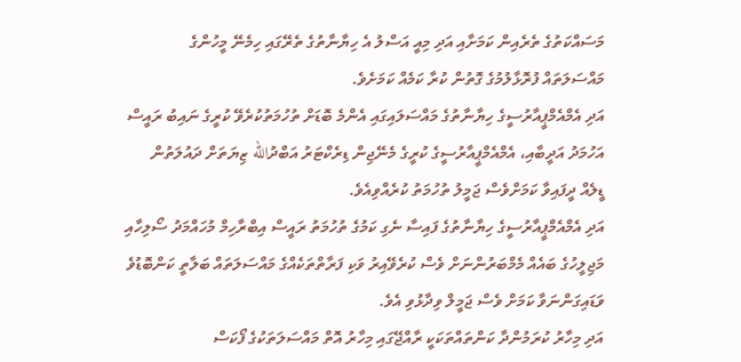މަސައްކަތުގެ ތެރެއިން ކަމަށާއި އަދި މިއީ އަސްލު އެ ހިޔާނާތުގެ ތެރޭގައި ހިމެނޭ މީހުންގެ މައްސަލަތައް ފުރޮޅާލުމުގެ ގޮތުން ކުރާ ކަމެއް ކަމަށެވެ.
އަދި އެމްއެމްޕީއާރުސީގެ ހިޔާނާތުގެ މައްސަލައިގައި އެންމެ ބޮޑަށް ތުހުމަތުކުރެވޭ ކުރީގެ ނައިބު ރައީސް އަހުމަދު އަދީބާއި، އެމްއެމްޕީއާރުސީގެ ކުރީގެ މެނޭޖިން ޑިރެކްޓަރު އަބްދުالله ޒިޔަތަށް ދައުލަތުން ޑީލެއް ދީފައިވާ ކަމަށްވެސް ޖަމީލު ތުހުމަތު ކުރެއްވިއެވެ.
އަދި އެމްއެމްޕީއާރުސީގެ ހިޔާނާތުގެ ފައިސާ ނެގި ކަމުގެ ތުހުމަތު ރައީސް އިބްރާހިމް މުހައްމަދު ސޯލިހާއި މަޖިލީހުގެ ބައެއް މެމްބަރުންނަށް ވެސް ކުރެވޭއިރު ވަކި ފަރާތްތަކެއްގެ މައްސަލަތައް ބަލާތީ ކަންބޮޑުވެ ވަޑައިގަންނަވާ ކަމަށް ވެސް ޖަމީލް ވިދާޅުވި އެވެ.
އަދި މިހާރު ކުރަމުންދާ ކަންތައްތަކަކީ ރާއްޖޭގައި މިހާރު އޮތް މައްސަލަތަކުގެ ފޯކަސް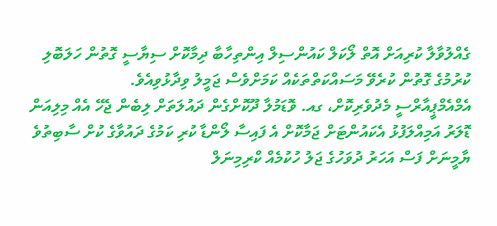ގެއްލުވާލާ ކުރިއަށް އޮތް ލޯކަލް ކައުންސިލް އިންތިހާބާ ދިމާކޮށް ސިޔާސީ ގޮތުން ހަލަބޮލި ކުރުމުގެ ގޮތުން ކުރެވޭ މަސައްކަތްތަކެއް ކަމަށްވެސް ޖަމީލު ވިދާޅުވިއެވެ.
އެމްއެމްޕީއާރްސީ މެދުވެރިކޮށް، ގއ. ވޮޑަމުލާ ދޫކޮށްގެން ދައުލަތަށް ލިބެން ޖެހޭ އެއް މިލިއަން ޑޮލަރު އަމިއްލަފުޅު އެކައުންޓަށް ޖަމާކޮށް އެ ފައިސާ ލޯންޑާ ކުރި ކަމުގެ ދައުވާގެ ކުށް ސާބިތުވެ ޔާމީނަށް ފަސް އަހަރު ދުވަހުގެ ޖަލު ހުކުމެއް ކްރިމިނަލް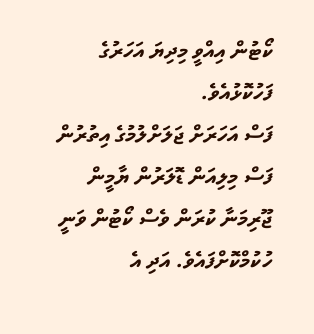ކޯޓުން އިއްވީ މިދިޔަ އަހަރުގެ ފަހުކޮޅުއެވެ.
ފަސް އަހަރަށް ޖަލަށްލުމުގެ އިތުރުން ފަސް މިލިއަން ޑޮލަރުން ޔާމީން ޖޫރިމަނާ ކުރަން ވެސް ކޯޓުން ވަނީ ހުކުމްކޮށްފައެވެ. އަދި އެ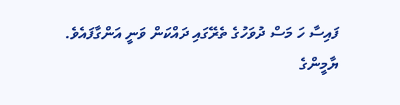ފައިސާ ހަ މަސް ދުވަހުގެ ތެރޭގައި ދައްކަން ވަނީ އަންގާފައެވެ.
ޔާމީންގެ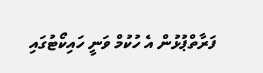ފަރާތްޕުޅުން އެ ހުކުމް ވަނީ ހައިކޯޓުގައި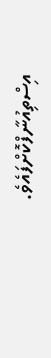އިސްތިއުނާފްކޮށްފައެވެ.